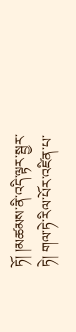ཏོ། །མཚམས་ནི་འདི་ལྟར་སྦྱར་ཏེ། གལ་ཏེ་རིལ་པོར་འཛིན་པ་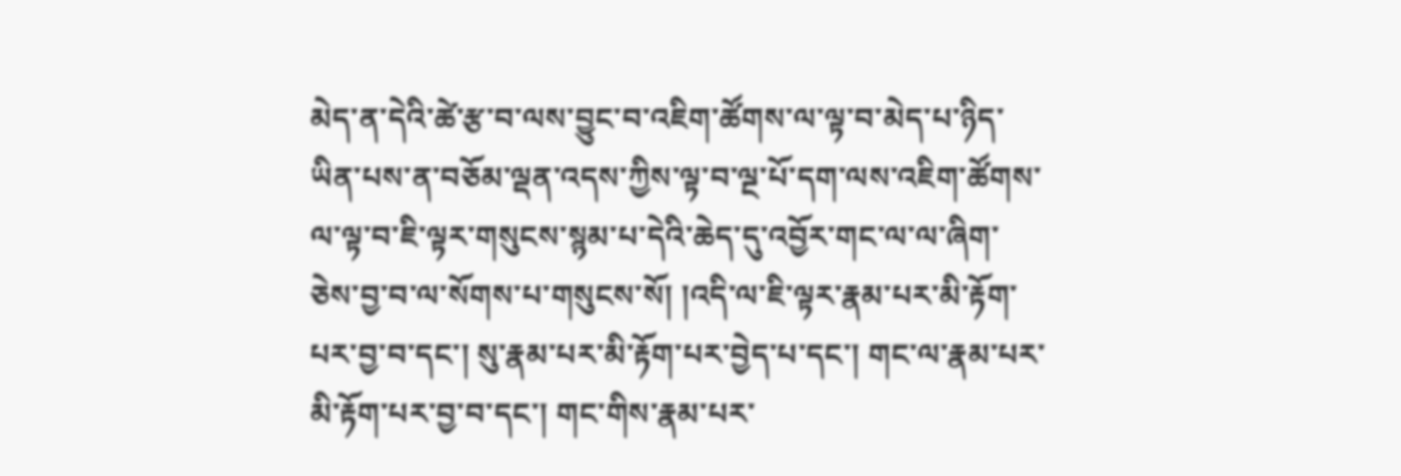མེད་ན་དེའི་ཚེ་རྩ་བ་ལས་བྱུང་བ་འཇིག་ཚོགས་ལ་ལྟ་བ་མེད་པ་ཉིད་ཡིན་པས་ན་བཅོམ་ལྡན་འདས་ཀྱིས་ལྟ་བ་ལྔ་པོ་དག་ལས་འཇིག་ཚོགས་ལ་ལྟ་བ་ཇི་ལྟར་གསུངས་སྙམ་པ་དེའི་ཆེད་དུ་འབྱོར་གང་ལ་ལ་ཞིག་ཅེས་བྱ་བ་ལ་སོགས་པ་གསུངས་སོ། །འདི་ལ་ཇི་ལྟར་རྣམ་པར་མི་རྟོག་པར་བྱ་བ་དང་། སུ་རྣམ་པར་མི་རྟོག་པར་བྱེད་པ་དང་། གང་ལ་རྣམ་པར་མི་རྟོག་པར་བྱ་བ་དང་། གང་གིས་རྣམ་པར་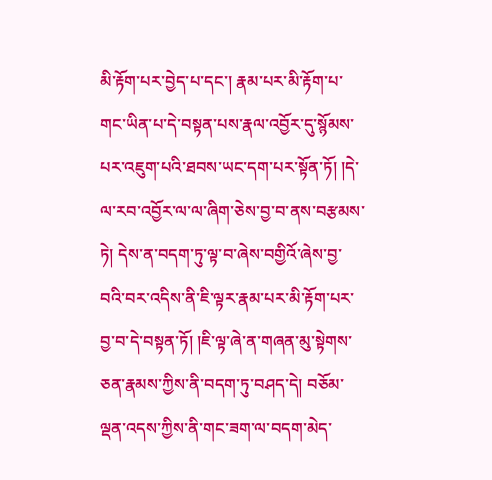མི་རྟོག་པར་བྱེད་པ་དང་། རྣམ་པར་མི་རྟོག་པ་གང་ཡིན་པ་དེ་བསྟན་པས་རྣལ་འབྱོར་དུ་སྙོམས་པར་འཇུག་པའི་ཐབས་ཡང་དག་པར་སྟོན་ཏོ། །དེ་ལ་རབ་འབྱོར་ལ་ལ་ཞིག་ཅེས་བྱ་བ་ནས་བརྩམས་ཏེ། དེས་ན་བདག་ཏུ་ལྟ་བ་ཞེས་བགྱིའོ་ཞེས་བྱ་བའི་བར་འདིས་ནི་ཇི་ལྟར་རྣམ་པར་མི་རྟོག་པར་བྱ་བ་དེ་བསྟན་ཏོ། །ཇི་ལྟ་ཞེ་ན་གཞན་མུ་སྟེགས་ཅན་རྣམས་ཀྱིས་ནི་བདག་ཏུ་བཤད་དེ། བཅོམ་ལྡན་འདས་ཀྱིས་ནི་གང་ཟག་ལ་བདག་མེད་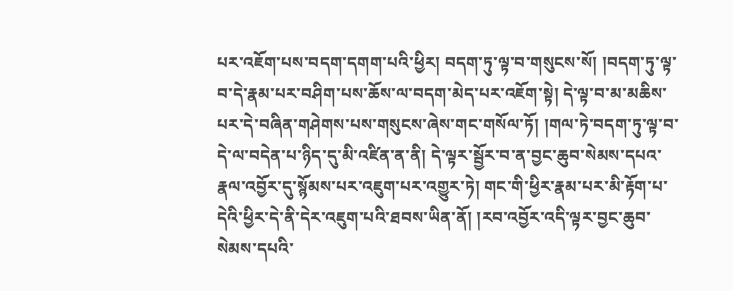པར་འཇོག་པས་བདག་དགག་པའི་ཕྱིར། བདག་ཏུ་ལྟ་བ་གསུངས་སོ། །བདག་ཏུ་ལྟ་བ་དེ་རྣམ་པར་བཤིག་པས་ཆོས་ལ་བདག་མེད་པར་འཇོག་སྟེ། དེ་ལྟ་བ་མ་མཆིས་པར་དེ་བཞིན་གཤེགས་པས་གསུངས་ཞེས་གང་གསོལ་ཏོ། །གལ་ཏེ་བདག་ཏུ་ལྟ་བ་དེ་ལ་བདེན་པ་ཉིད་དུ་མི་འཛིན་ན་ནི། དེ་ལྟར་སྦྱོར་བ་ན་བྱང་ཆུབ་སེམས་དཔའ་རྣལ་འབྱོར་དུ་སྙོམས་པར་འཇུག་པར་འགྱུར་ཏེ། གང་གི་ཕྱིར་རྣམ་པར་མི་རྟོག་པ་དེའི་ཕྱིར་དེ་ནི་དེར་འཇུག་པའི་ཐབས་ཡིན་ནོ། །རབ་འབྱོར་འདི་ལྟར་བྱང་ཆུབ་སེམས་དཔའི་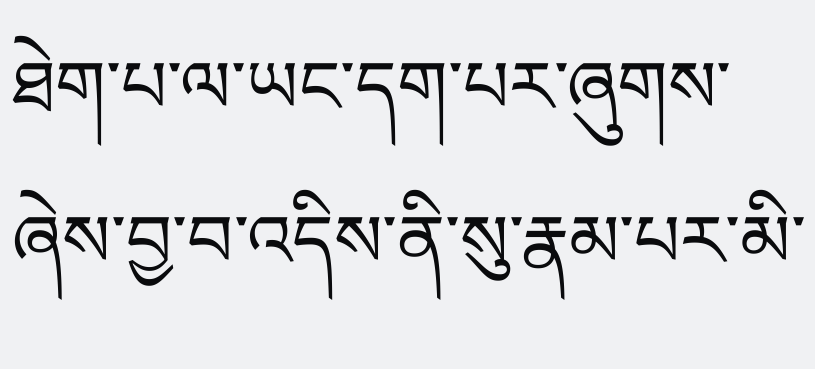ཐེག་པ་ལ་ཡང་དག་པར་ཞུགས་ཞེས་བྱ་བ་འདིས་ནི་སུ་རྣམ་པར་མི་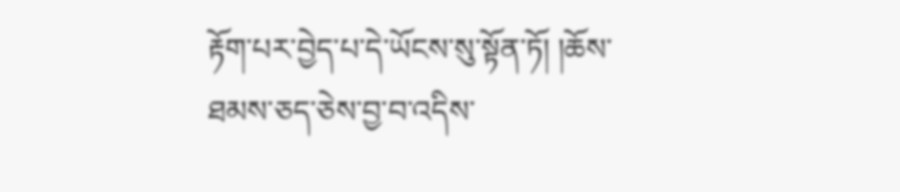རྟོག་པར་བྱེད་པ་དེ་ཡོངས་སུ་སྟོན་ཏོ། །ཆོས་ཐམས་ཅད་ཅེས་བྱ་བ་འདིས་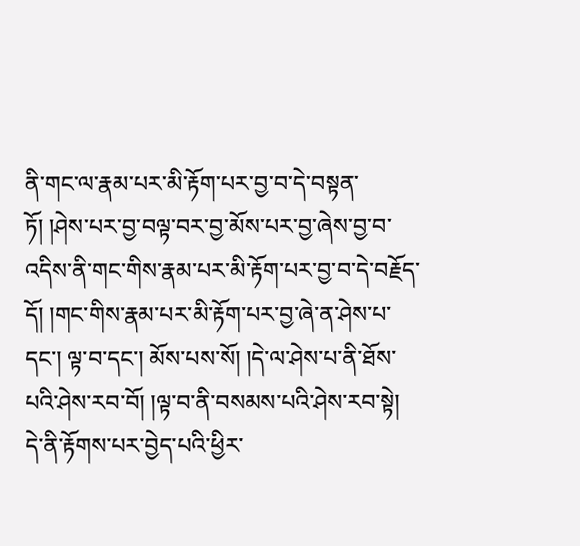ནི་གང་ལ་རྣམ་པར་མི་རྟོག་པར་བྱ་བ་དེ་བསྟན་ཏོ། །ཤེས་པར་བྱ་བལྟ་བར་བྱ་མོས་པར་བྱ་ཞེས་བྱ་བ་འདིས་ནི་གང་གིས་རྣམ་པར་མི་རྟོག་པར་བྱ་བ་དེ་བརྗོད་དོ། །གང་གིས་རྣམ་པར་མི་རྟོག་པར་བྱ་ཞེ་ན་ཤེས་པ་དང་། ལྟ་བ་དང་། མོས་པས་སོ། །དེ་ལ་ཤེས་པ་ནི་ཐོས་པའི་ཤེས་རབ་བོ། །ལྟ་བ་ནི་བསམས་པའི་ཤེས་རབ་སྟེ། དེ་ནི་རྟོགས་པར་བྱེད་པའི་ཕྱིར་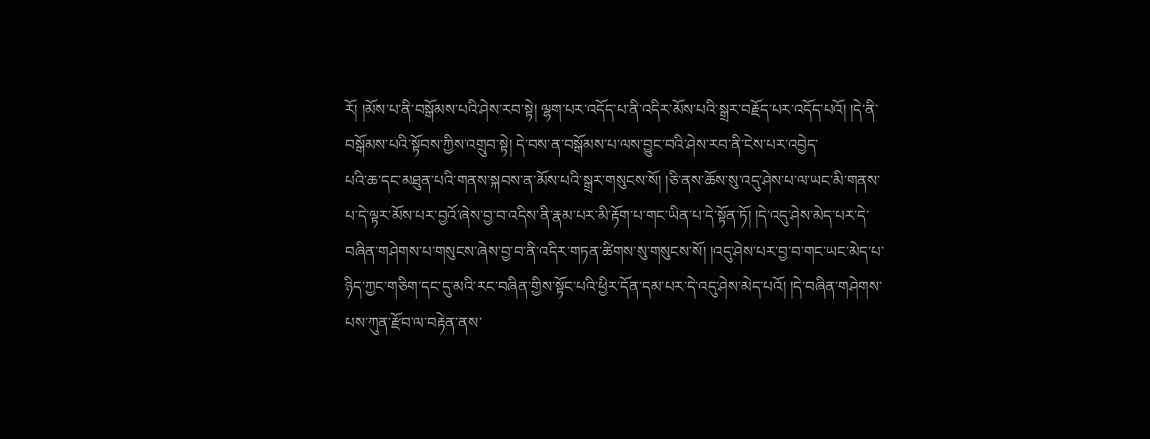རོ། །མོས་པ་ནི་བསྒོམས་པའི་ཤེས་རབ་སྟེ། ལྷག་པར་འདོད་པ་ནི་འདིར་མོས་པའི་སྒྲར་བརྗོད་པར་འདོད་པའོ། །དེ་ནི་བསྒོམས་པའི་སྟོབས་ཀྱིས་འགྲུབ་སྟེ། དེ་བས་ན་བསྒོམས་པ་ལས་བྱུང་བའི་ཤེས་རབ་ནི་ངེས་པར་འབྱེད་
པའི་ཆ་དང་མཐུན་པའི་གནས་སྐབས་ན་མོས་པའི་སྒྲར་གསུངས་སོ། །ཅི་ནས་ཆོས་སུ་འདུ་ཤེས་པ་ལ་ཡང་མི་གནས་པ་དེ་ལྟར་མོས་པར་བྱའོ་ཞེས་བྱ་བ་འདིས་ནི་རྣམ་པར་མི་རྟོག་པ་གང་ཡིན་པ་དེ་སྟོན་ཏོ། །དེ་འདུ་ཤེས་མེད་པར་དེ་བཞིན་གཤེགས་པ་གསུངས་ཞེས་བྱ་བ་ནི་འདིར་གཏན་ཚིགས་སུ་གསུངས་སོ། །འདུ་ཤེས་པར་བྱ་བ་གང་ཡང་མེད་པ་ཉིད་ཀྱང་གཅིག་དང་དུ་མའི་རང་བཞིན་གྱིས་སྟོང་པའི་ཕྱིར་དོན་དམ་པར་དེ་འདུ་ཤེས་མེད་པའོ། །དེ་བཞིན་གཤེགས་པས་ཀུན་རྫོབ་ལ་བརྟེན་ནས་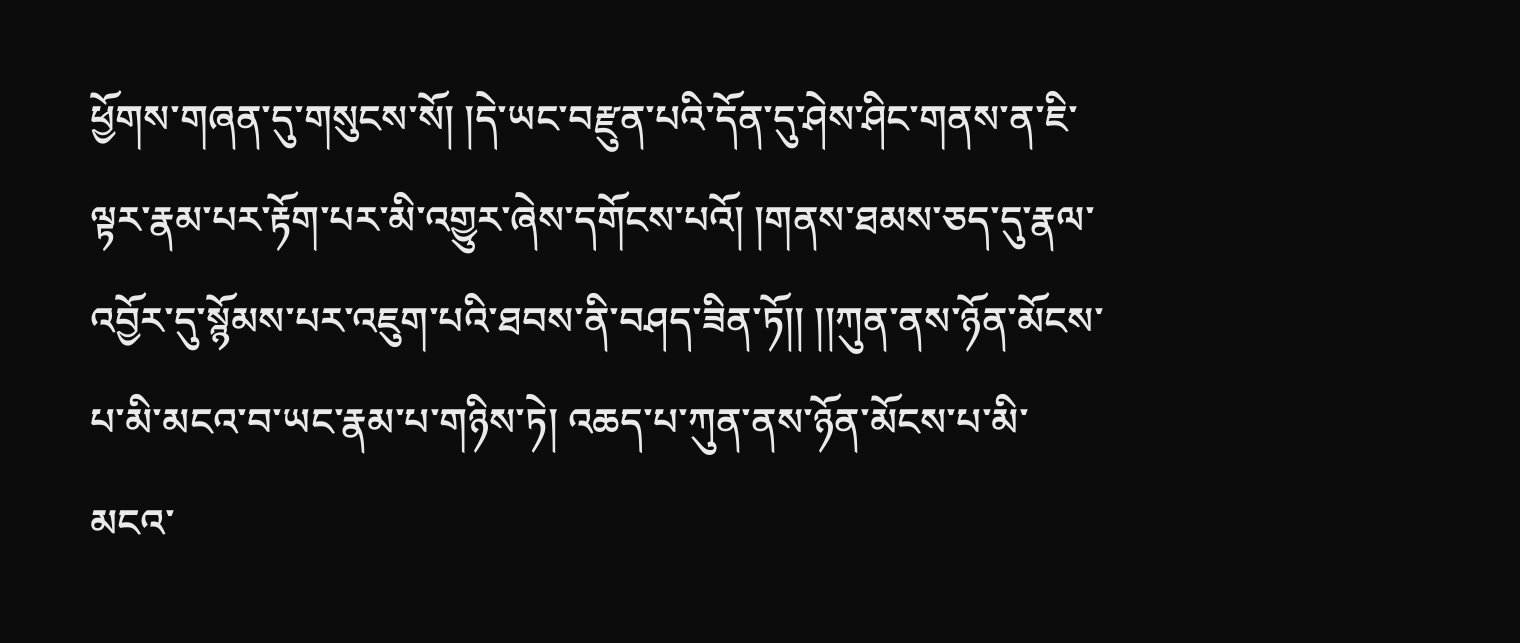ཕྱོགས་གཞན་དུ་གསུངས་སོ། །དེ་ཡང་བརྫུན་པའི་དོན་དུ་ཤེས་ཤིང་གནས་ན་ཇི་ལྟར་རྣམ་པར་རྟོག་པར་མི་འགྱུར་ཞེས་དགོངས་པའོ། །གནས་ཐམས་ཅད་དུ་རྣལ་འབྱོར་དུ་སྙོམས་པར་འཇུག་པའི་ཐབས་ནི་བཤད་ཟིན་ཏོ།། །།ཀུན་ནས་ཉོན་མོངས་པ་མི་མངའ་བ་ཡང་རྣམ་པ་གཉིས་ཏེ། འཆད་པ་ཀུན་ནས་ཉོན་མོངས་པ་མི་མངའ་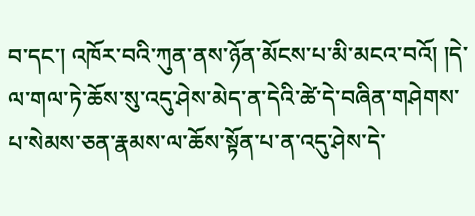བ་དང་། འཁོར་བའི་ཀུན་ནས་ཉོན་མོངས་པ་མི་མངའ་བའོ། །དེ་ལ་གལ་ཏེ་ཆོས་སུ་འདུ་ཤེས་མེད་ན་དེའི་ཚེ་དེ་བཞིན་གཤེགས་པ་སེམས་ཅན་རྣམས་ལ་ཆོས་སྟོན་པ་ན་འདུ་ཤེས་དེ་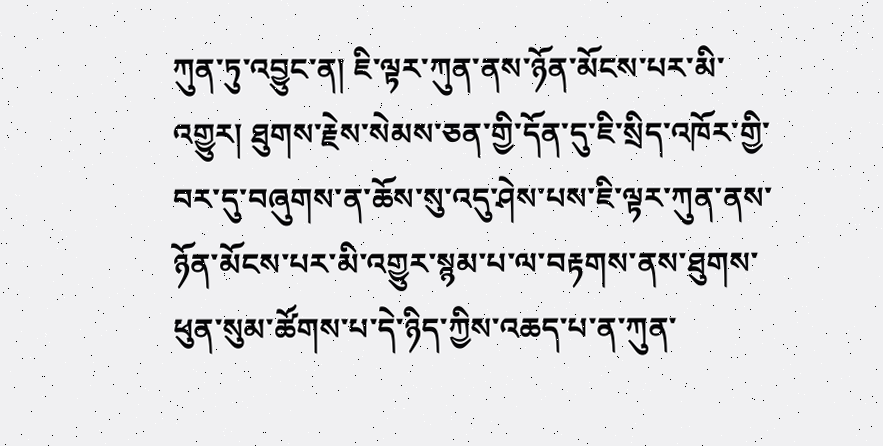ཀུན་ཏུ་འབྱུང་ན། ཇི་ལྟར་ཀུན་ནས་ཉོན་མོངས་པར་མི་འགྱུར། ཐུགས་རྗེས་སེམས་ཅན་གྱི་དོན་དུ་ཇི་སྲིད་འཁོར་གྱི་བར་དུ་བཞུགས་ན་ཆོས་སུ་འདུ་ཤེས་པས་ཇི་ལྟར་ཀུན་ནས་ཉོན་མོངས་པར་མི་འགྱུར་སྙམ་པ་ལ་བརྟགས་ནས་ཐུགས་ཕུན་སུམ་ཚོགས་པ་དེ་ཉིད་ཀྱིས་འཆད་པ་ན་ཀུན་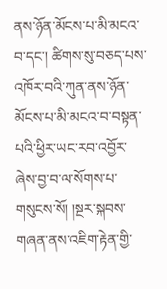ནས་ཉོན་མོངས་པ་མི་མངའ་བ་དང་། ཚིགས་སུ་བཅད་པས་འཁོར་བའི་ཀུན་ནས་ཉོན་མོངས་པ་མི་མངའ་བ་བསྟན་པའི་ཕྱིར་ཡང་རབ་འབྱོར་ཞེས་བྱ་བ་ལ་སོགས་པ་གསུངས་སོ། །སྔར་སྐབས་གཞན་ནས་འཇིག་རྟེན་གྱི་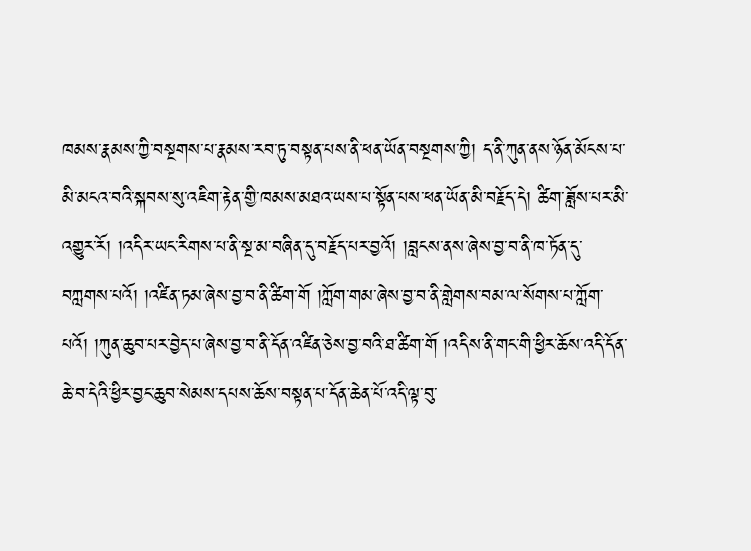ཁམས་རྣམས་ཀྱི་བསྔགས་པ་རྣམས་རབ་ཏུ་བསྟན་པས་ནི་ཕན་ཡོན་བསྔགས་ཀྱི། ད་ནི་ཀུན་ནས་ཉོན་མོངས་པ་མི་མངའ་བའི་སྐབས་སུ་འཇིག་རྟེན་གྱི་ཁམས་མཐའ་ཡས་པ་སྟོན་པས་ཕན་ཡོན་མི་བརྗོད་དེ། ཚིག་ཟློས་པར་མི་འགྱུར་རོ། །འདིར་ཡང་རིགས་པ་ནི་སྔ་མ་བཞིན་དུ་བརྗོད་པར་བྱའོ། །བླངས་ནས་ཞེས་བྱ་བ་ནི་ཁ་ཏོན་དུ་བཀླགས་པའོ། །འཛིན་ཏམ་ཞེས་བྱ་བ་ནི་ཚིག་གོ །ཀློག་གམ་ཞེས་བྱ་བ་ནི་གླེགས་བམ་ལ་སོགས་པ་ཀློག་པའོ། །ཀུན་ཆུབ་པར་བྱེད་པ་ཞེས་བྱ་བ་ནི་དོན་འཛིན་ཅེས་བྱ་བའི་ཐ་ཚིག་གོ །འདིས་ནི་གང་གི་ཕྱིར་ཆོས་འདི་དོན་ཆེ་བ་དེའི་ཕྱིར་བྱང་ཆུབ་སེམས་དཔས་ཆོས་བསྟན་པ་དོན་ཆེན་པོ་འདི་ལྟ་བུ་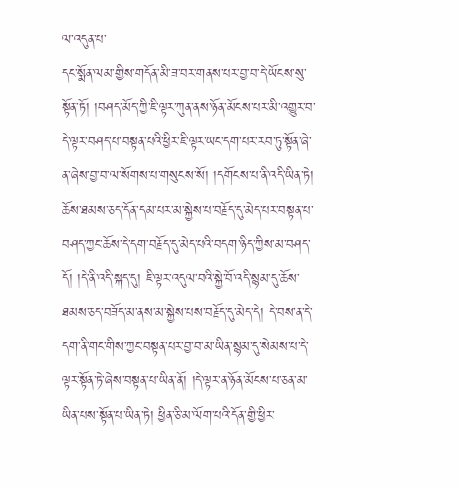ལ་འདུན་པ་
དང་སྨོན་ལམ་གྱིས་གདོན་མི་ཟ་བར་གནས་པར་བྱ་བ་དེ་ཡོངས་སུ་སྟོན་ཏོ། །བཤད་མོད་ཀྱི་ཇི་ལྟར་ཀུན་ནས་ཉོན་མོངས་པར་མི་འགྱུར་བ་དེ་ལྟར་བཤད་པ་བསྟན་པའི་ཕྱིར་ཇི་ལྟར་ཡང་དག་པར་རབ་ཏུ་སྟོན་ཞེ་ན་ཞེས་བྱ་བ་ལ་སོགས་པ་གསུངས་སོ། །དགོངས་པ་ནི་འདི་ཡིན་ཏེ། ཆོས་ཐམས་ཅད་དོན་དམ་པར་མ་སྐྱེས་པ་བརྗོད་དུ་མེད་པར་བསྟན་པ་བཤད་ཀྱང་ཆོས་དེ་དག་བརྗོད་དུ་མེད་པའི་བདག་ཉིད་ཀྱིས་མ་བཤད་དོ། །དེ་ནི་འདི་སྐད་དུ། ཇི་ལྟར་འདུལ་བའི་སྐྱེ་བོ་འདི་སྙམ་དུ་ཆོས་ཐམས་ཅད་བཟོད་མ་ནས་མ་སྐྱེས་པས་བརྗོད་དུ་མེད་དེ། དེ་བས་ན་དེ་དག་ནི་གང་གིས་ཀྱང་བསྟན་པར་བྱ་བ་མ་ཡིན་སྙམ་དུ་སེམས་པ་དེ་ལྟར་སྟོན་ཏེ་ཞེས་བསྟན་པ་ཡིན་ནོ། །དེ་ལྟར་ན་ཉོན་མོངས་པ་ཅན་མ་ཡིན་པས་སྟོན་པ་ཡིན་ཏེ། ཕྱིན་ཅི་མ་ལོག་པའི་དོན་གྱི་ཕྱིར་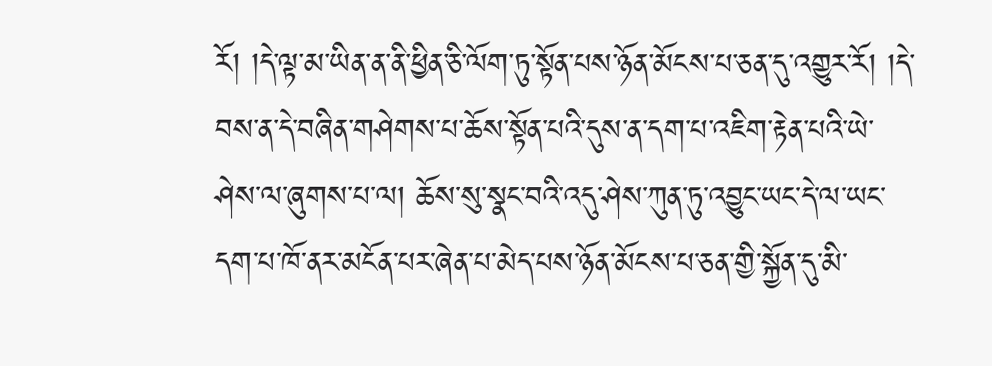རོ། །དེ་ལྟ་མ་ཡིན་ན་ནི་ཕྱིན་ཅི་ལོག་ཏུ་སྟོན་པས་ཉོན་མོངས་པ་ཅན་དུ་འགྱུར་རོ། །དེ་བས་ན་དེ་བཞིན་གཤེགས་པ་ཆོས་སྟོན་པའི་དུས་ན་དག་པ་འཇིག་རྟེན་པའི་ཡེ་ཤེས་ལ་ཞུགས་པ་ལ། ཆོས་སུ་སྣང་བའི་འདུ་ཤེས་ཀུན་ཏུ་འབྱུང་ཡང་དེ་ལ་ཡང་དག་པ་ཁོ་ནར་མངོན་པར་ཞེན་པ་མེད་པས་ཉོན་མོངས་པ་ཅན་གྱི་སྐྱོན་དུ་མི་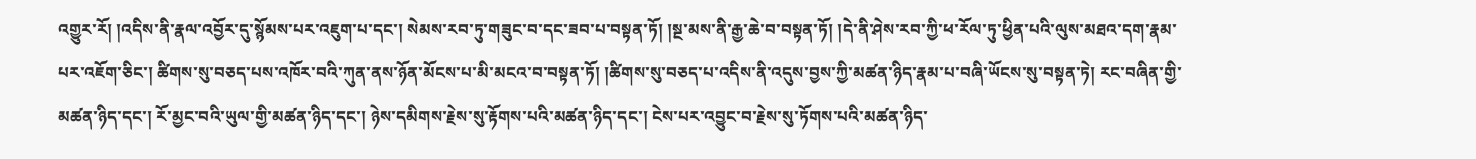འགྱུར་རོ། །འདིས་ནི་རྣལ་འབྱོར་དུ་སྙོམས་པར་འཇུག་པ་དང་། སེམས་རབ་ཏུ་གཟུང་བ་དང་ཟབ་པ་བསྟན་ཏོ། །སྔ་མས་ནི་རྒྱ་ཆེ་བ་བསྟན་ཏོ། །དེ་ནི་ཤེས་རབ་ཀྱི་ཕ་རོལ་ཏུ་ཕྱིན་པའི་ལུས་མཐའ་དག་རྣམ་པར་འཇོག་ཅིང་། ཚིགས་སུ་བཅད་པས་འཁོར་བའི་ཀུན་ནས་ཉོན་མོངས་པ་མི་མངའ་བ་བསྟན་ཏོ། །ཚིགས་སུ་བཅད་པ་འདིས་ནི་འདུས་བྱས་ཀྱི་མཚན་ཉིད་རྣམ་པ་བཞི་ཡོངས་སུ་བསྟན་ཏེ། རང་བཞིན་གྱི་མཚན་ཉིད་དང་། རོ་མྱང་བའི་ཡུལ་གྱི་མཚན་ཉིད་དང་། ཉེས་དམིགས་རྗེས་སུ་རྟོགས་པའི་མཚན་ཉིད་དང་། ངེས་པར་འབྱུང་བ་རྗེས་སུ་ཏོགས་པའི་མཚན་ཉིད་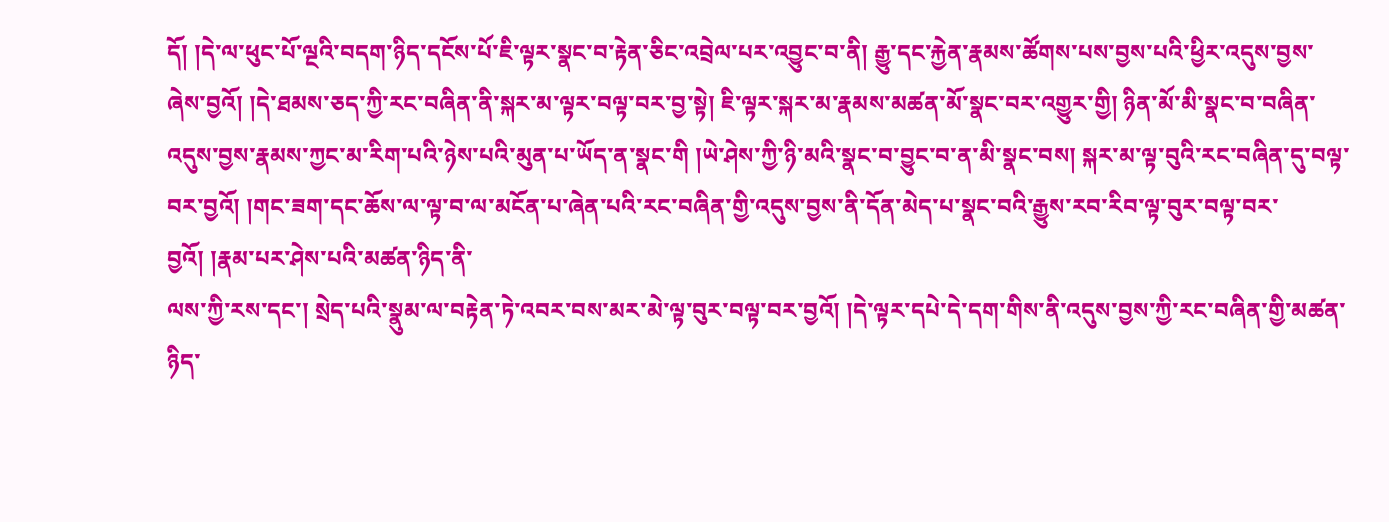དོ། །དེ་ལ་ཕུང་པོ་ལྔའི་བདག་ཉིད་དངོས་པོ་ཇི་ལྟར་སྣང་བ་རྟེན་ཅིང་འབྲེལ་པར་འབྱུང་བ་ནི། རྒྱུ་དང་རྐྱེན་རྣམས་ཚོགས་པས་བྱས་པའི་ཕྱིར་འདུས་བྱས་ཞེས་བྱའོ། །དེ་ཐམས་ཅད་ཀྱི་རང་བཞིན་ནི་སྐར་མ་ལྟར་བལྟ་བར་བྱ་སྟེ། ཇི་ལྟར་སྐར་མ་རྣམས་མཚན་མོ་སྣང་བར་འགྱུར་གྱི། ཉིན་མོ་མི་སྣང་བ་བཞིན་འདུས་བྱས་རྣམས་ཀྱང་མ་རིག་པའི་ཉེས་པའི་མུན་པ་ཡོད་ན་སྣང་གི །ཡེ་ཤེས་ཀྱི་ཉི་མའི་སྣང་བ་བྱུང་བ་ན་མི་སྣང་བས། སྐར་མ་ལྟ་བུའི་རང་བཞིན་དུ་བལྟ་བར་བྱའོ། །གང་ཟག་དང་ཆོས་ལ་ལྟ་བ་ལ་མངོན་པ་ཞེན་པའི་རང་བཞིན་གྱི་འདུས་བྱས་ནི་དོན་མེད་པ་སྣང་བའི་རྒྱུས་རབ་རིབ་ལྟ་བུར་བལྟ་བར་བྱའོ། །རྣམ་པར་ཤེས་པའི་མཚན་ཉིད་ནི་
ལས་ཀྱི་རས་དང་། སྲེད་པའི་སྣུམ་ལ་བརྟེན་ཏེ་འབར་བས་མར་མེ་ལྟ་བུར་བལྟ་བར་བྱའོ། །དེ་ལྟར་དཔེ་དེ་དག་གིས་ནི་འདུས་བྱས་ཀྱི་རང་བཞིན་གྱི་མཚན་ཉིད་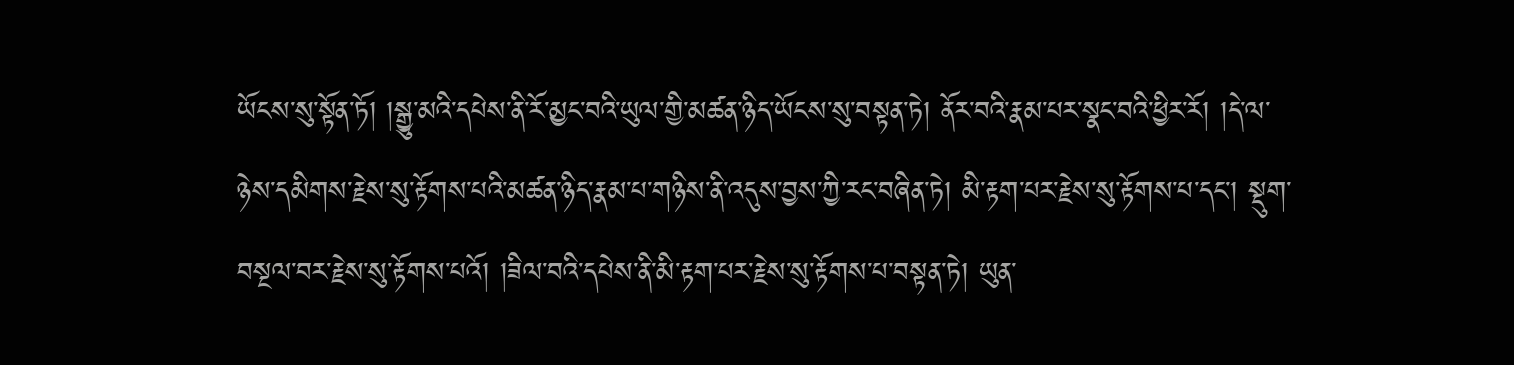ཡོངས་སུ་སྟོན་ཏོ། །སྒྱུ་མའི་དཔེས་ནི་རོ་མྱང་བའི་ཡུལ་གྱི་མཚན་ཉིད་ཡོངས་སུ་བསྟན་ཏེ། ནོར་བའི་རྣམ་པར་སྣང་བའི་ཕྱིར་རོ། །དེ་ལ་ཉེས་དམིགས་རྗེས་སུ་རྟོགས་པའི་མཚན་ཉིད་རྣམ་པ་གཉིས་ནི་འདུས་བྱས་ཀྱི་རང་བཞིན་ཏེ། མི་རྟག་པར་རྗེས་སུ་རྟོགས་པ་དང་། སྡུག་བསྔལ་བར་རྗེས་སུ་རྟོགས་པའོ། །ཟིལ་བའི་དཔེས་ནི་མི་རྟག་པར་རྗེས་སུ་རྟོགས་པ་བསྟན་ཏེ། ཡུན་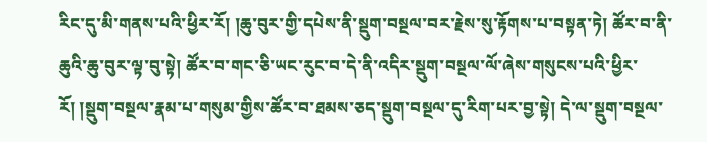རིང་དུ་མི་གནས་པའི་ཕྱིར་རོ། །ཆུ་བུར་གྱི་དཔེས་ནི་སྡུག་བསྔལ་བར་རྗེས་སུ་རྟོགས་པ་བསྟན་ཏེ། ཚོར་བ་ནི་ཆུའི་ཆུ་བུར་ལྟ་བུ་སྟེ། ཚོར་བ་གང་ཅི་ཡང་རུང་བ་དེ་ནི་འདིར་སྡུག་བསྔལ་ལོ་ཞེས་གསུངས་པའི་ཕྱིར་རོ། །སྡུག་བསྔལ་རྣམ་པ་གསུམ་གྱིས་ཚོར་བ་ཐམས་ཅད་སྡུག་བསྔལ་དུ་རིག་པར་བྱ་སྟེ། དེ་ལ་སྡུག་བསྔལ་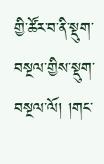གྱི་ཚོར་བ་ནི་སྡུག་བསྔལ་གྱིས་སྡུག་བསྔལ་ལོ། །གང་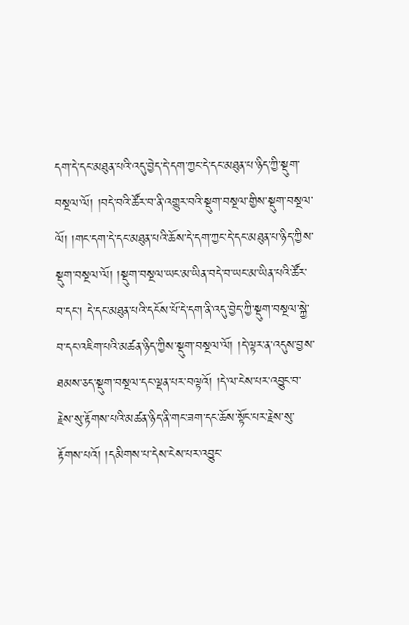དག་དེ་དང་མཐུན་པའི་འདུ་བྱེད་དེ་དག་ཀྱང་དེ་དང་མཐུན་པ་ཉིད་ཀྱི་སྡུག་བསྔལ་ལོ། །བདེ་བའི་ཚོར་བ་ནི་འགྱུར་བའི་སྡུག་བསྔལ་གྱིས་སྡུག་བསྔལ་ལོ། །གང་དག་དེ་དང་མཐུན་པའི་ཆོས་དེ་དག་ཀྱང་དེ་དང་མཐུན་པ་ཉིད་ཀྱིས་སྡུག་བསྔལ་ལོ། །སྡུག་བསྔལ་ཡང་མ་ཡིན་བདེ་བ་ཡང་མ་ཡིན་པའི་ཚོར་བ་དང་། དེ་དང་མཐུན་པའི་དངོས་པོ་དེ་དག་ནི་འདུ་བྱེད་ཀྱི་སྡུག་བསྔལ་སྐྱེ་བ་དང་འཇིག་པའི་མཚན་ཉིད་ཀྱིས་སྡུག་བསྔལ་ལོ། །དེ་ལྟར་ན་འདུས་བྱས་ཐམས་ཅད་སྡུག་བསྔལ་དང་ལྡན་པར་བལྟའོ། །དེ་ལ་ངེས་པར་འབྱུང་བ་རྗེས་སུ་རྟོགས་པའི་མཚན་ཉིད་ནི་གང་ཟག་དང་ཆོས་སྟོང་པར་རྗེས་སུ་རྟོགས་པའོ། །དམིགས་པ་དེས་ངེས་པར་འབྱུང་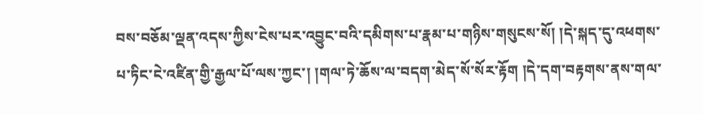བས་བཅོམ་ལྡན་འདས་ཀྱིས་ངེས་པར་འབྱུང་བའི་དམིགས་པ་རྣམ་པ་གཉིས་གསུངས་སོ། །དེ་སྐད་དུ་འཕགས་པ་ཏིང་ངེ་འཛིན་གྱི་རྒྱལ་པོ་ལས་ཀྱང་། །གལ་ཏེ་ཆོས་ལ་བདག་མེད་སོ་སོར་རྟོག །དེ་དག་བརྟགས་ནས་གལ་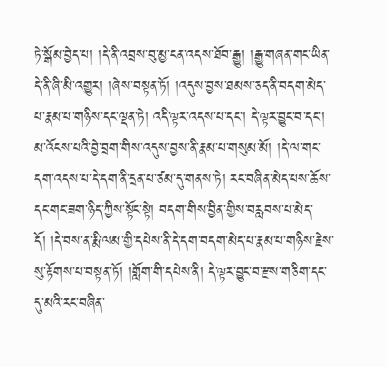ཏེ་སྒོམ་བྱེད་པ། །དེ་ནི་འབྲས་བུ་མྱ་ངན་འདས་ཐོབ་རྒྱུ། །རྒྱུ་གཞན་གང་ཡིན་དེ་ནི་ཞི་མི་འགྱུར། །ཞེས་བསྟན་ཏོ། །འདུས་བྱས་ཐམས་ཅད་ནི་བདག་མེད་པ་རྣམ་པ་གཉིས་དང་ལྡན་ཏེ། འདི་ལྟར་འདས་པ་དང་། དེ་ལྟར་བྱུང་བ་དང་། མ་འོངས་པའི་བྱེ་བྲག་གིས་འདུས་བྱས་ནི་རྣམ་པ་གསུམ་མོ། །དེ་ལ་གང་དག་འདས་པ་དེ་དག་ནི་དྲན་པ་ཙམ་དུ་གནས་ཏེ། རང་བཞིན་མེད་པས་ཆོས་དང་གང་ཟག་ཉིད་ཀྱིས་སྟོང་སྟེ། བདག་གིས་བྱིན་གྱིས་བརླབས་པ་མེད་དོ། །དེ་བས་ན་རྨི་ལམ་གྱི་དཔེས་ནི་དེ་དག་བདག་མེད་པ་རྣམ་པ་གཉིས་རྗེས་
སུ་རྟོགས་པ་བསྟན་ཏོ། །གློག་གི་དཔེས་ནི། དེ་ལྟར་བྱུང་བ་རྫས་གཅིག་དང་དུ་མའི་རང་བཞིན་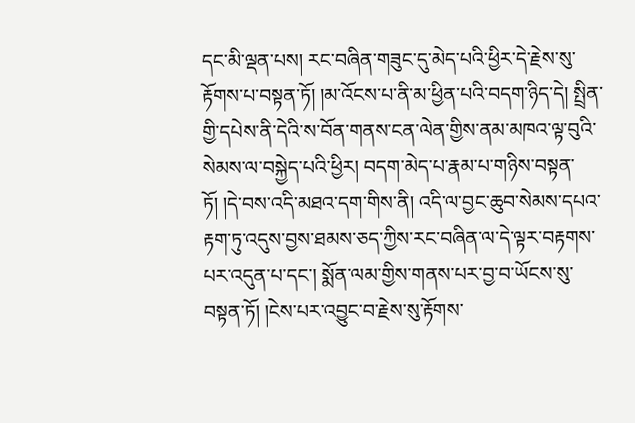དང་མི་ལྡན་པས། རང་བཞིན་གཟུང་དུ་མེད་པའི་ཕྱིར་དེ་རྗེས་སུ་རྟོགས་པ་བསྟན་ཏོ། །མ་འོངས་པ་ནི་མ་ཕྱིན་པའི་བདག་ཉིད་དེ། སྤྲིན་གྱི་དཔེས་ནི་དེའི་ས་བོན་གནས་ངན་ལེན་གྱིས་ནམ་མཁའ་ལྟ་བུའི་སེམས་ལ་བསྐྱེད་པའི་ཕྱིར། བདག་མེད་པ་རྣམ་པ་གཉིས་བསྟན་ཏོ། །དེ་བས་འདི་མཐའ་དག་གིས་ནི། འདི་ལ་བྱང་ཆུབ་སེམས་དཔའ་རྟག་ཏུ་འདུས་བྱས་ཐམས་ཅད་ཀྱིས་རང་བཞིན་ལ་དེ་ལྟར་བརྟགས་པར་འདུན་པ་དང་། སྨོན་ལམ་གྱིས་གནས་པར་བྱ་བ་ཡོངས་སུ་བསྟན་ཏོ། །ངེས་པར་འབྱུང་བ་རྗེས་སུ་རྟོགས་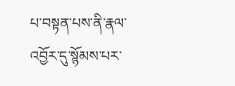པ་བསྟན་པས་ནི་རྣལ་འབྱོར་དུ་སྙོམས་པར་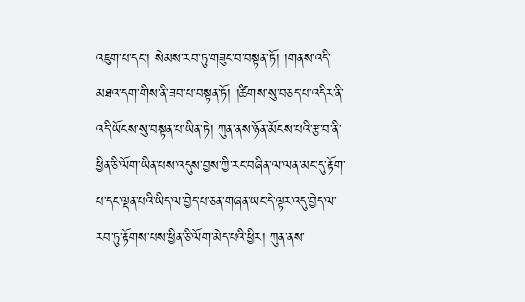འཇུག་པ་དང་། སེམས་རབ་ཏུ་གཟུང་བ་བསྟན་ཏོ། །གནས་འདི་མཐའ་དག་གིས་ནི་ཟབ་པ་བསྟན་ཏོ། །ཚིགས་སུ་བཅད་པ་འདིར་ནི་འདི་ཡོངས་སུ་བསྟན་པ་ཡིན་ཏེ། ཀུན་ནས་ཉོན་མོངས་པའི་རྩ་བ་ནི་ཕྱིན་ཅི་ལོག་ཡིན་པས་འདུས་བྱས་ཀྱི་རང་བཞིན་ལ་ལན་མང་དུ་རྟོག་པ་དང་ལྡན་པའི་ཡིད་ལ་བྱེད་པ་ཅན་གཞན་ཡང་དེ་ལྟར་འདུ་བྱེད་ལ་རབ་ཏུ་རྟོགས་པས་ཕྱིན་ཅི་ལོག་མེད་པའི་ཕྱིར། ཀུན་ནས་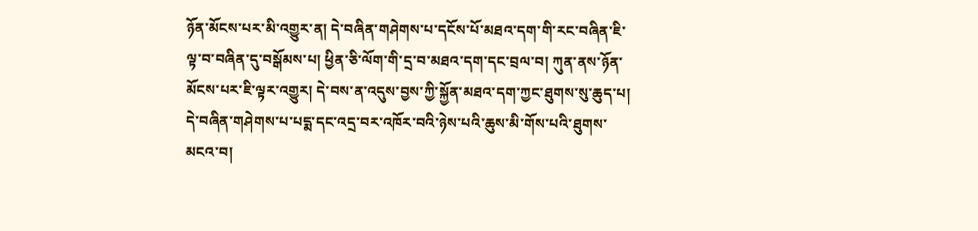ཉོན་མོངས་པར་མི་འགྱུར་ན། དེ་བཞིན་གཤེགས་པ་དངོས་པོ་མཐའ་དག་གི་རང་བཞིན་ཇི་ལྟ་བ་བཞིན་དུ་བསྒོམས་པ། ཕྱིན་ཅི་ལོག་གི་དྲ་བ་མཐའ་དག་དང་བྲལ་བ། ཀུན་ནས་ཉོན་མོངས་པར་ཇི་ལྟར་འགྱུར། དེ་བས་ན་འདུས་བྱས་ཀྱི་སྐྱོན་མཐའ་དག་ཀྱང་ཐུགས་སུ་ཆུད་པ། དེ་བཞིན་གཤེགས་པ་པདྨ་དང་འདྲ་བར་འཁོར་བའི་ཉེས་པའི་ཆུས་མི་གོས་པའི་ཐུགས་མངའ་བ།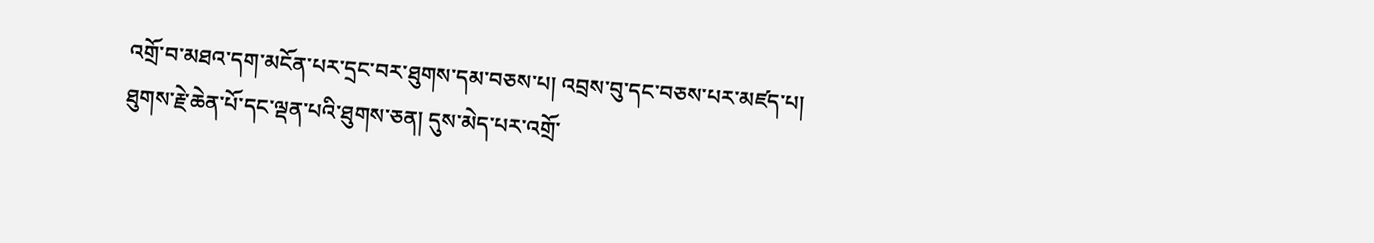འགྲོ་བ་མཐའ་དག་མངོན་པར་དྲང་བར་ཐུགས་དམ་བཅས་པ། འབྲས་བུ་དང་བཅས་པར་མཛད་པ། ཐུགས་རྗེ་ཆེན་པོ་དང་ལྡན་པའི་ཐུགས་ཅན། དུས་མེད་པར་འགྲོ་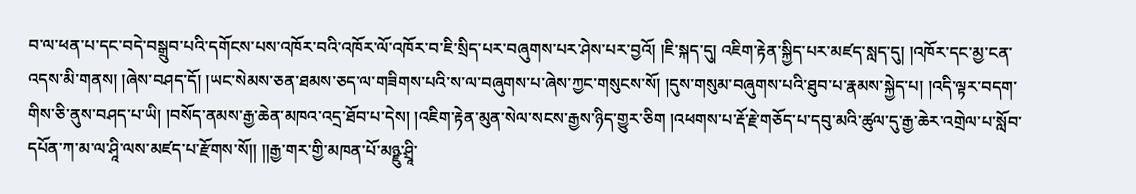བ་ལ་ཕན་པ་དང་བདེ་བསྒྲུབ་པའི་དགོངས་པས་འཁོར་བའི་འཁོར་ལོ་འཁོར་བ་ཇི་སྲིད་པར་བཞུགས་པར་ཤེས་པར་བྱའོ། །ཇི་སྐད་དུ། འཇིག་རྟེན་སྐྱིད་པར་མཛད་སླད་དུ། །འཁོར་དང་མྱ་ངན་འདས་མི་གནས། །ཞེས་བཤད་དོ། །ཡང་སེམས་ཅན་ཐམས་ཅད་ལ་གཟིགས་པའི་ས་ལ་བཞུགས་པ་ཞེས་ཀྱང་གསུངས་སོ། །དུས་གསུམ་བཞུགས་པའི་ཐུབ་པ་རྣམས་སྐྱེད་པ། །འདི་ལྟར་བདག་གིས་ཅི་ནུས་བཤད་པ་ཡི། །བསོད་ནམས་རྒྱ་ཆེན་མཁའ་འདྲ་ཐོབ་པ་དེས། །འཇིག་རྟེན་མུན་སེལ་སངས་རྒྱས་ཉིད་གྱུར་ཅིག །འཕགས་པ་རྡོ་རྗེ་གཅོད་པ་དབུ་མའི་ཚུལ་དུ་རྒྱ་ཆེར་འགྲེལ་པ་སློབ་དཔོན་ཀ་མ་ལ་ཤཱི་ལས་མཛད་པ་རྫོགས་སོ།། །།རྒྱ་གར་གྱི་མཁན་པོ་མཉྫུ་ཤྲཱི་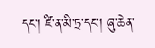དང་། ཛི་ན་མི་ཏྲ་དང་། ཞུ་ཆེན་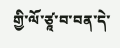གྱི་ལོ་ཙཱ་བ་བན་དེ་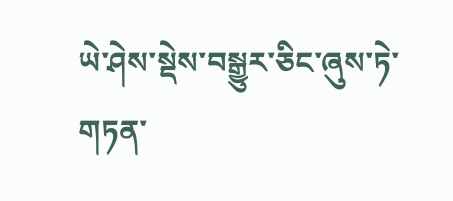ཡེ་ཤེས་སྡེས་བསྒྱུར་ཅིང་ཞུས་ཏེ་གཏན་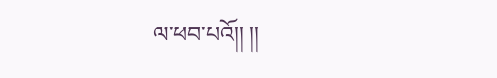ལ་ཕབ་པའོ།། །།